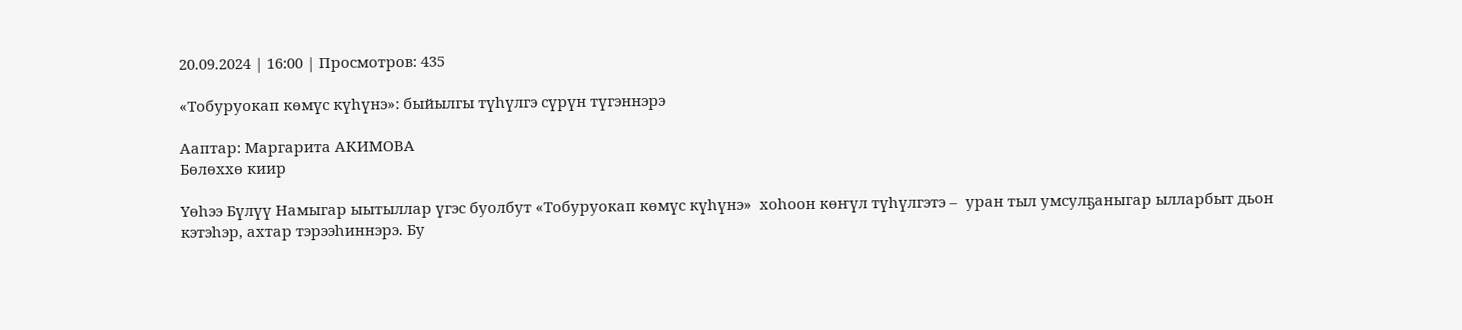20.09.2024 | 16:00 | Просмотров: 435

«Тобуруокап көмүс күһүнэ»: быйылгы түһүлгэ сүрүн түгэннэрэ

Ааптар: Маргарита АКИМОВА
Бөлөххө киир

Үөһээ Бүлүү Намыгар ыытыллар үгэс буолбут «Тобуруокап көмүс күһүнэ»  хоһоон көҥүл түһүлгэтэ –  уран тыл умсулҕаныгар ылларбыт дьон кэтэһэр, ахтар тэрээһиннэрэ. Бу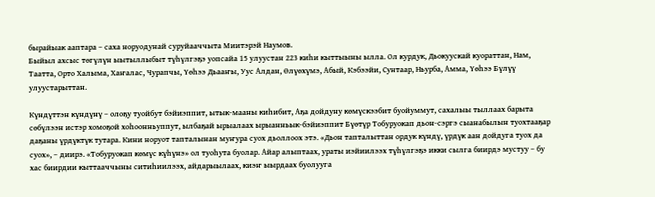бырайыак ааптара – саха норуодунай суруйааччыта Миитэрэй Наумов.
Быйыл ахсыс төгүлүн ыытыллыбыт түһүлгэҕэ уопсайа 15 улуустан 223 киһи кыттыыны ылла. Ол курдук, Дьокуускай куораттан, Нам, Таатта, Орто Халыма, Хаҥалас, Чурапчы, Үөһээ Дьааҥы, Уус Алдан, Өлүөхүмэ, Абый, Кэбээйи, Сунтаар, Ньурба, Амма, Үөһээ Бүлүү улуустарыттан.

Күндүттэн күндүнү – олоҕу туойбут бэйиэппит, ытык-мааны киһибит, Аҕа дойдуну көмүскээбит буойуммут, сахалыы тыллаах барыта сөбүлээн истэр хомоҕой хоһоонньуппут, ылбаҕай ырыалаах ырыанньык-бэйиэппит Бүөтүр Тобуруокап дьон-сэргэ сыанабылын туохтааҕар даҕаны үрдүктүк тутара. Кини норуот тапталынан муҥура суох дьоллоох этэ. «Дьон тапталыттан ордук күндү, үрдүк аан дойдуга туох да суох», – диирэ. «Тобуруокап көмүс күһүнэ» ол туоһута буолар. Айар алыптаах, ураты иэйиилээх түһүлгэҕэ икки сылга биирдэ мустуу – бу хас биирдии кыттааччыны ситиһиилээх, айдарыылаах, киэҥ ыырдаах буолууга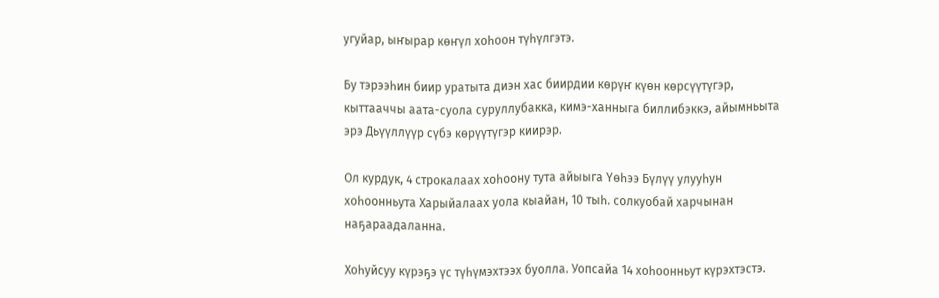угуйар, ыҥырар көҥүл хоһоон түһүлгэтэ.

Бу тэрээһин биир уратыта диэн хас биирдии көрүҥ күөн көрсүүтүгэр, кыттааччы аата-суола суруллубакка, кимэ-ханныга биллибэккэ, айымньыта эрэ Дьүүллүүр сүбэ көрүүтүгэр киирэр.

Ол курдук, 4 строкалаах хоһоону тута айыыга Үөһээ Бүлүү улууһун хоһоонньута Харыйалаах уола кыайан, 10 тыһ. солкуобай харчынан наҕараадаланна.

Хоһуйсуу күрэҕэ үс түһүмэхтээх буолла. Уопсайа 14 хоһоонньут күрэхтэстэ.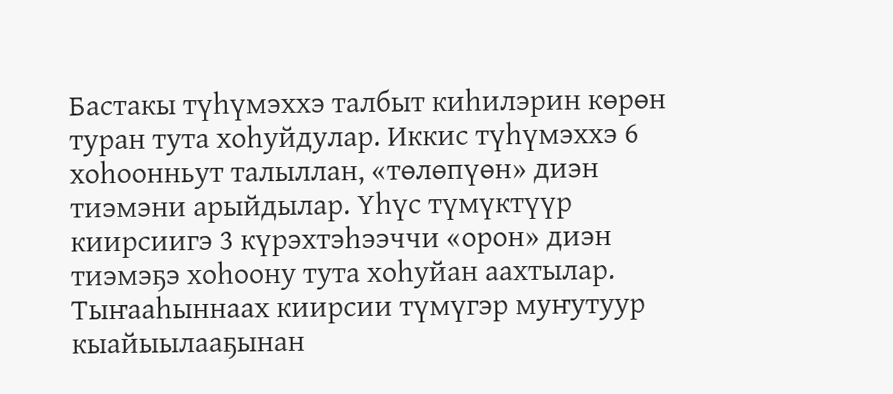Бастакы түһүмэххэ талбыт киһилэрин көрөн туран тута хоһуйдулар. Иккис түһүмэххэ 6 хоһоонньут талыллан, «төлөпүөн» диэн тиэмэни арыйдылар. Үһүс түмүктүүр киирсиигэ 3 күрэхтэһээччи «орон» диэн тиэмэҕэ хоһоону тута хоһуйан аахтылар. Тыҥааһыннаах киирсии түмүгэр муҥутуур кыайыылааҕынан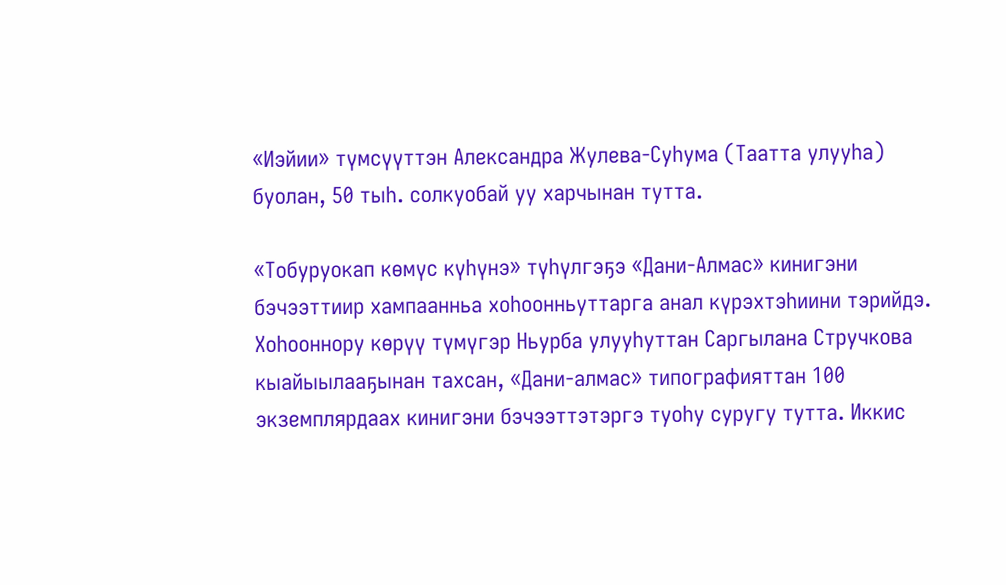«Иэйии» түмсүүттэн Александра Жулева-Суһума (Таатта улууһа) буолан, 50 тыһ. солкуобай уу харчынан тутта.

«Тобуруокап көмүс күһүнэ» түһүлгэҕэ «Дани-Алмас» кинигэни бэчээттиир хампаанньа хоһоонньуттарга анал күрэхтэһиини тэрийдэ. Хоһооннору көрүү түмүгэр Ньурба улууһуттан Саргылана Стручкова кыайыылааҕынан тахсан, «Дани-алмас» типографияттан 100 экземплярдаах кинигэни бэчээттэтэргэ туоһу суругу тутта. Иккис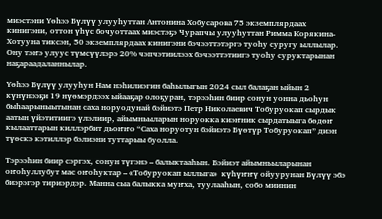миэстэни Үөһээ Бүлүү улууһуттан Антонина Хобусарова 75 экземплярдаах кинигэни, оттон үһүс бочуоттаах миэстэҕэ Чурапчы улууһуттан Римма Корякина-Хотууна тиксэн, 50 экземплярдаах кинигэни бэчээттэтэргэ туоһу суругу ыллылар. Ону тэҥэ улуус түмсүүлэрэ 20% чэпчэтиилээх бэчээттэтиигэ туоһу суруктарынан наҕараадаланнылар.

Үөһээ Бүлүү улууһун Нам нэһилиэгин баһылыгын 2024 сыл балаҕан ыйын 2 күнүнээҕи 19 нүөмэрдээх ыйааҕар олоҕуран, тэрээһин биир сонун уонна дьоһун быһаарыныытынан саха норуодунай бэйиэтэ Петр Николаевич Тобуруокап сырдык аатын үйэтитиигэ үлэлиир, айымньыларын норуокка киэҥник сырдатыыга бөдөҥ кылааттарын киллэрбит дьоҥҥо “Саха норуотун бэйиэтэ Бүөтүр Тобуруокап” диэн түөскэ кэтиллэр бэлиэни туттарыы буолла.

Тэрээһин биир сэргэх, сонун түгэнэ – балыктааһын. Бэйиэт айымньыларынан оҥоһуллубут мас оҥоһуктар – «Тобуруокап ыллыга»  күһүҥҥү ойуурунан Бүлүү эбэ биэрэгэр тириэрдэр. Манна сыа балыкка муҥха, туулааһын, собо миинин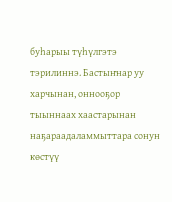буһарыы түһүлгэтэ тэрилиннэ. Бастыҥнар уу харчынан, оннооҕор тыыннаах хаастарынан наҕараадаламмыттара сонун көстүү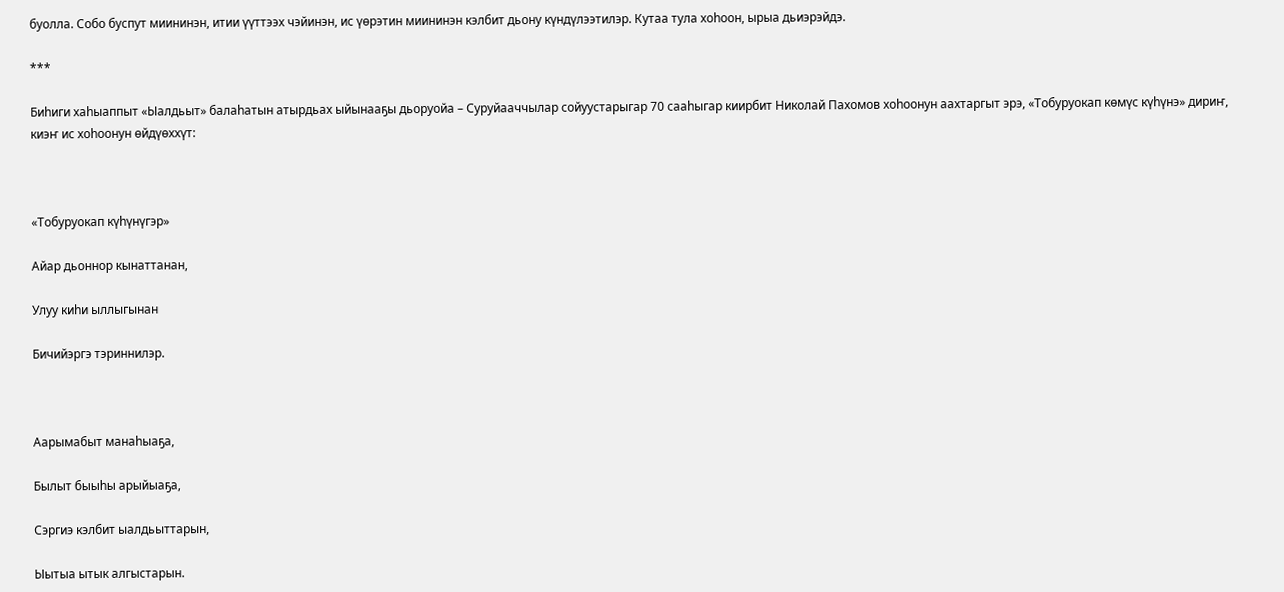буолла. Собо буспут миининэн, итии үүттээх чэйинэн, ис үөрэтин миининэн кэлбит дьону күндүлээтилэр. Кутаа тула хоһоон, ырыа дьиэрэйдэ.

***

Биһиги хаһыаппыт «Ыалдьыт» балаһатын атырдьах ыйынааҕы дьоруойа – Суруйааччылар сойуустарыгар 70 сааһыгар киирбит Николай Пахомов хоһоонун аахтаргыт эрэ, «Тобуруокап көмүс күһүнэ» дириҥ, киэҥ ис хоһоонун өйдүөххүт:



«Тобуруокап күһүнүгэр»

Айар дьоннор кынаттанан,

Улуу киһи ыллыгынан

Бичийэргэ тэриннилэр.



Аарымабыт манаһыаҕа,

Былыт быыһы арыйыаҕа,

Сэргиэ кэлбит ыалдьыттарын,

Ыытыа ытык алгыстарын.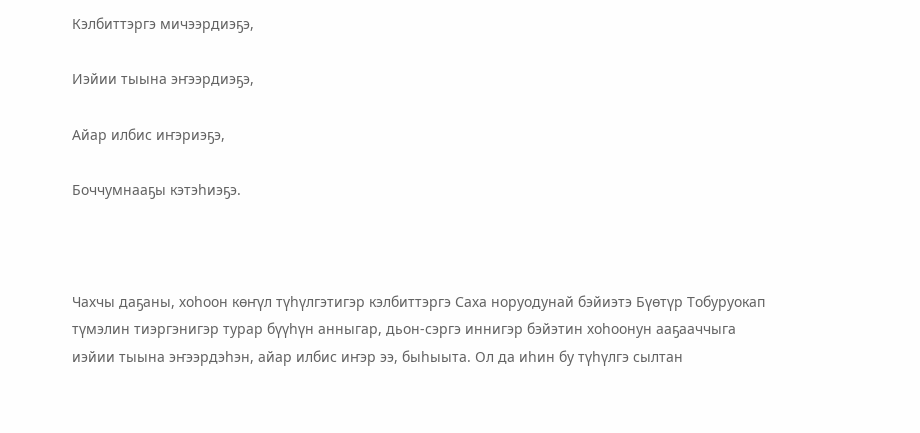Кэлбиттэргэ мичээрдиэҕэ,

Иэйии тыына эҥээрдиэҕэ,

Айар илбис иҥэриэҕэ,

Боччумнааҕы кэтэһиэҕэ.



Чахчы даҕаны, хоһоон көҥүл түһүлгэтигэр кэлбиттэргэ Саха норуодунай бэйиэтэ Бүөтүр Тобуруокап түмэлин тиэргэнигэр турар бүүһүн анныгар, дьон-сэргэ иннигэр бэйэтин хоһоонун ааҕааччыга иэйии тыына эҥээрдэһэн, айар илбис иҥэр ээ, быһыыта. Ол да иһин бу түһүлгэ сылтан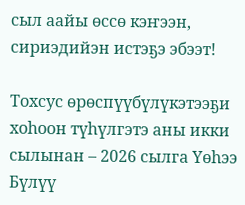сыл аайы өссө кэҥээн, сириэдийэн истэҕэ эбээт!

Тохсус өрөспүүбүлүкэтээҕи хоһоон түһүлгэтэ аны икки сылынан – 2026 сылга Үөһээ Бүлүү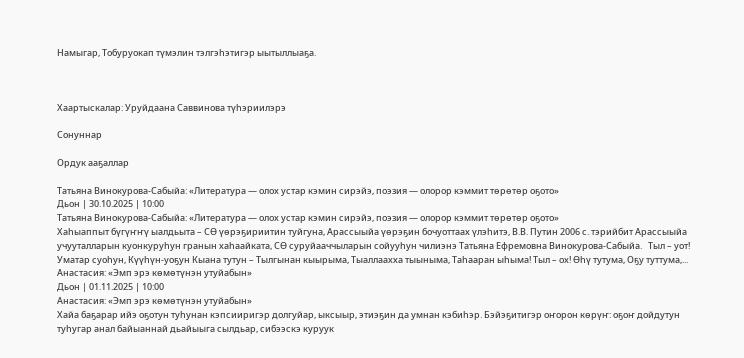Намыгар, Тобуруокап түмэлин тэлгэһэтигэр ыытыллыаҕа.



Хаартыскалар: Уруйдаана Саввинова түһэриилэрэ

Сонуннар

Ордук ааҕаллар

Татьяна Винокурова-Сабыйа: «Литература — олох устар кэмин сирэйэ, поэзия — олорор кэммит төрөтөр оҕото»
Дьон | 30.10.2025 | 10:00
Татьяна Винокурова-Сабыйа: «Литература — олох устар кэмин сирэйэ, поэзия — олорор кэммит төрөтөр оҕото»
Хаһыаппыт бүгүҥҥү ыалдьыта – СӨ үөрэҕириитин туйгуна, Арассыыйа үөрэҕин бочуоттаах үлэһитэ, В.В. Путин 2006 с. тэрийбит Арассыыйа учууталларын куонкуруһун гранын хаһаайката, СӨ суруйааччыларын сойууһун чилиэнэ Татьяна Ефремовна Винокурова-Сабыйа.   Тыл – уот! Уматар суоһун, Күүһүн-уоҕун Кыана тутун – Тылгынан кыырыма, Тыаллаахха тыыныма, Таһааран ыһыма! Тыл – ох! Өһү тутума, Оҕу туттума,...
Анастасия: «Эмп эрэ көмөтүнэн утуйабын»
Дьон | 01.11.2025 | 10:00
Анастасия: «Эмп эрэ көмөтүнэн утуйабын»
Хайа баҕарар ийэ оҕотун туһунан кэпсииригэр долгуйар, ыксыыр, этиэҕин да умнан кэбиһэр. Бэйэҕитигэр оҥорон көрүҥ: оҕоҥ дойдутун туһугар анал байыаннай дьайыыга сылдьар, сибээскэ куруук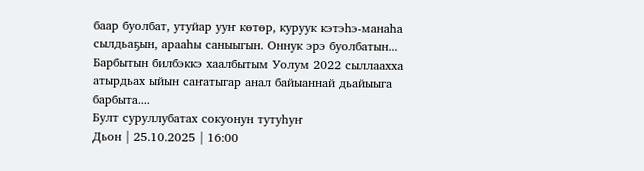баар буолбат, утуйар ууҥ көтөр, куруук кэтэһэ-манаһа сылдьаҕын, арааһы саныыгын. Оннук эрэ буолбатын...   Барбытын билбэккэ хаалбытым Уолум 2022 сыллаахха атырдьах ыйын саҥатыгар анал байыаннай дьайыыга барбыта....
Булт суруллубатах сокуонун тутуһуҥ
Дьон | 25.10.2025 | 16:00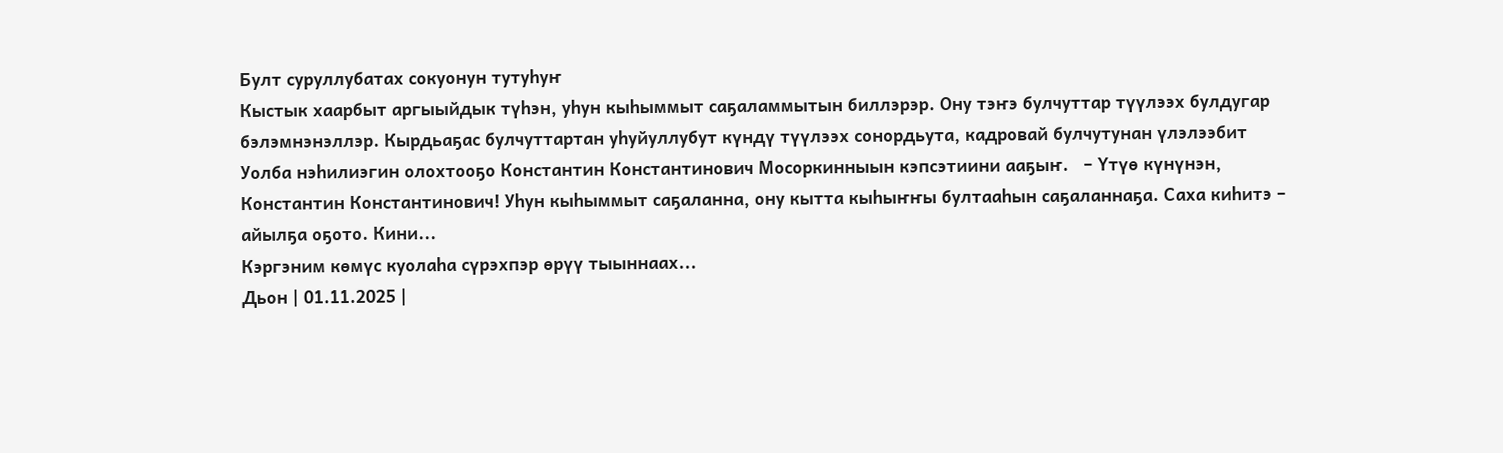Булт суруллубатах сокуонун тутуһуҥ
Кыстык хаарбыт аргыыйдык түһэн, уһун кыһыммыт саҕаламмытын биллэрэр. Ону тэҥэ булчуттар түүлээх булдугар бэлэмнэнэллэр. Кырдьаҕас булчуттартан уһуйуллубут күндү түүлээх сонордьута, кадровай булчутунан үлэлээбит Уолба нэһилиэгин олохтооҕо Константин Константинович Мосоркинныын кэпсэтиини ааҕыҥ.   – Үтүө күнүнэн, Константин Константинович! Уһун кыһыммыт саҕаланна, ону кытта кыһыҥҥы бултааһын саҕаланнаҕа. Саха киһитэ – айылҕа оҕото. Кини...
Кэргэним көмүс куолаһа сүрэхпэр өрүү тыыннаах...
Дьон | 01.11.2025 |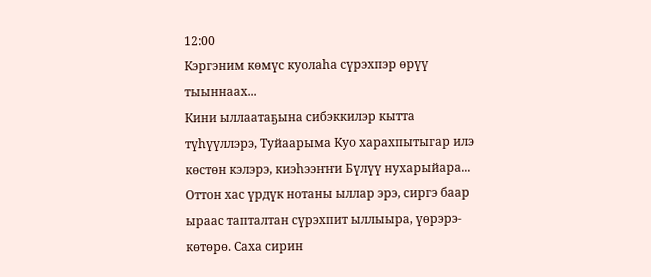12:00
Кэргэним көмүс куолаһа сүрэхпэр өрүү тыыннаах...
Кини ыллаатаҕына сибэккилэр кытта түһүүллэрэ, Туйаарыма Куо харахпытыгар илэ көстөн кэлэрэ, киэһээҥҥи Бүлүү нухарыйара...  Оттон хас үрдүк нотаны ыллар эрэ, сиргэ баар ыраас тапталтан сүрэхпит ыллыыра, үөрэрэ-көтөрө. Саха сирин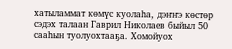хатыламмат көмүс куолаһа, дэҥҥэ көстөр сэдэх талаан Гаврил Николаев быйыл 50 сааһын туолуохтааҕа. Хомойуох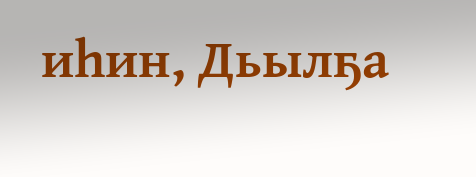иһин, Дьылҕа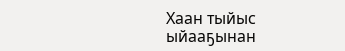Хаан тыйыс ыйааҕынан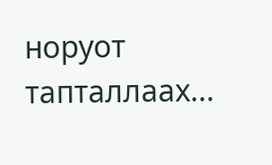норуот тапталлаах...